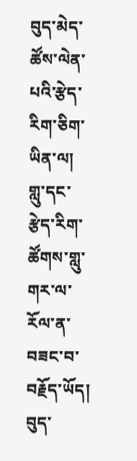བུད་མེད་ཚོས་ལེན་པའི་རྩེད་རིག་ཅིག་ཡིན་ལ། གླུ་དང་རྩེད་རིག་ཚོགས་གླུ་གར་ལ་རོལ་ན་བཟང་བ་བརྗོད་ཡོད།
བུད་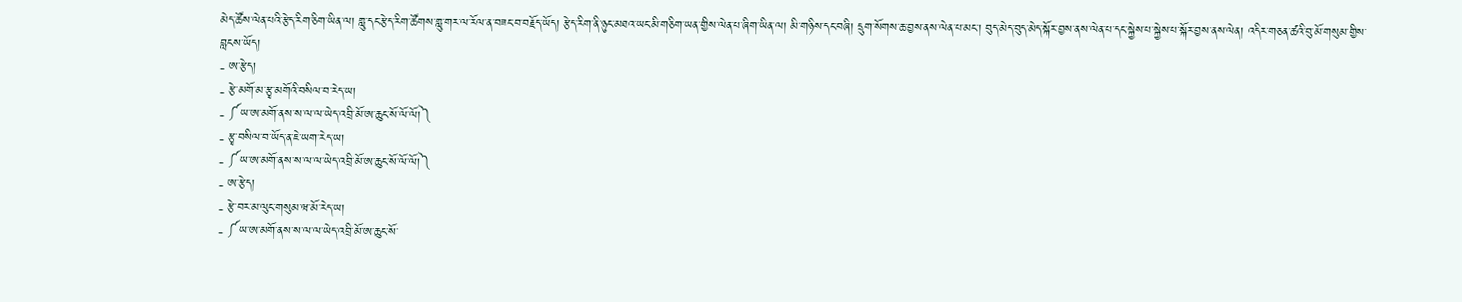མེད་ཚོས་ལེན་པའི་རྩེད་རིག་ཅིག་ཡིན་ལ། གླུ་དང་རྩེད་རིག་ཚོགས་གླུ་གར་ལ་རོལ་ན་བཟང་བ་བརྗོད་ཡོད། རྩེད་རིག་ནི་ཉུང་མཐའ་ཡང་མི་གཅིག་ཡན་གྱིས་ལེན་པ་ཞིག་ཡིན་ལ། མི་གཉིས་དང་བཞི། དྲུག་སོགས་ཆ་བྱས་ནས་ལེན་པ་མང་། བུད་མེད་བུད་མེད་སྐོར་བྱས་ནས་ལེན་པ་དང་སྐྱེས་པ་སྐྱེས་པ་སྐོར་བྱས་ནས་ལེན། འདིར་གཅན་ཚའི་བུ་མོ་གསུམ་གྱིས་བླངས་ཡོད།
- ཨ་རྩེད།
- རྩེ་མགོ་མ་རྩྭ་མགོའི་བསིལ་བ་རེད་ཡ།
- ༼ཡ་ཨ་མགོ་ནས་ས་ལ་ལ་ཡེད་འབྲི་མོ་ཨ་ཆུང་སོ་ལོ་ལོ།༽
- རྩྭ་བསིལ་བ་ཡོད་ན་ཇེ་ཡག་རེད་ཡ།
- ༼ཡ་ཨ་མགོ་ནས་ས་ལ་ལ་ཡེད་འབྲི་མོ་ཨ་ཆུང་སོ་ལོ་ལོ།༽
- ཨ་རྩེད།
- རྩེ་བར་མ་ལུང་གསུམ་ཝ་མོ་རེད་ཡ།
- ༼ཡ་ཨ་མགོ་ནས་ས་ལ་ལ་ཡེད་འབྲི་མོ་ཨ་ཆུང་སོ་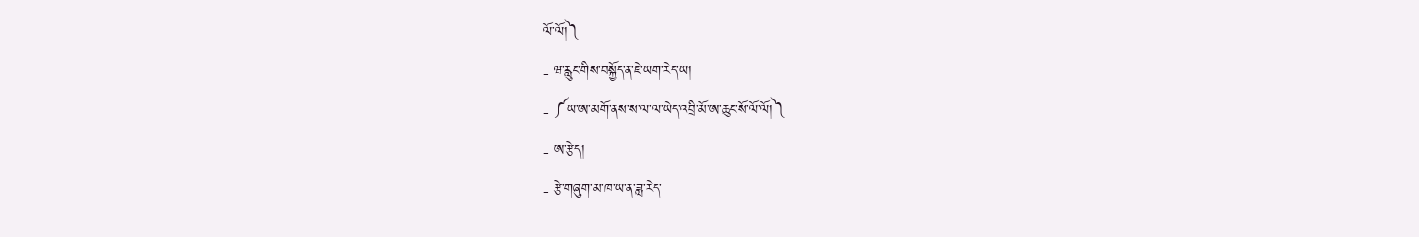ལོ་ལོ།༽
- ཝ་རླུང་གིས་བསྐྱོད་ན་ཇེ་ཡག་རེད་ཡ།
- ༼ཡ་ཨ་མགོ་ནས་ས་ལ་ལ་ཡེད་འབྲི་མོ་ཨ་ཆུང་སོ་ལོ་ལོ།༽
- ཨ་རྩེད།
- རྩེ་གཞུག་མ་ཁ་ཡ་ན་ཟླ་རེད་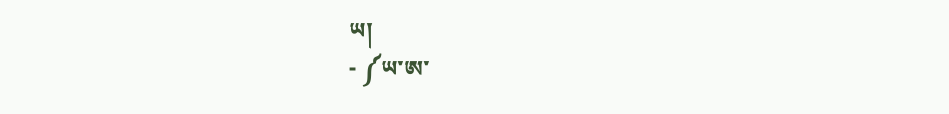ཡ།
- ༼ཡ་ཨ་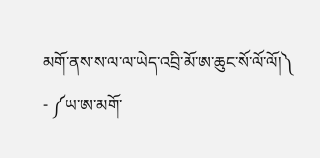མགོ་ནས་ས་ལ་ལ་ཡེད་འབྲི་མོ་ཨ་ཆུང་སོ་ལོ་ལོ།༽
- ༼ཡ་ཨ་མགོ་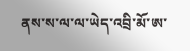ནས་ས་ལ་ལ་ཡེད་འབྲི་མོ་ཨ་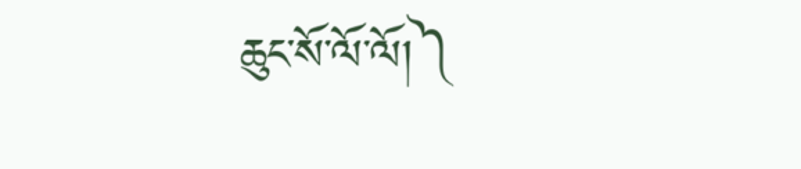ཆུང་སོ་ལོ་ལོ།༽